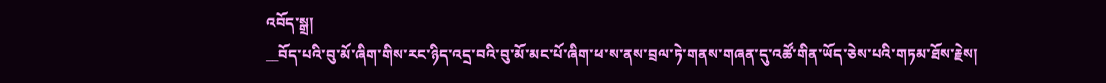འབོད་སྒྲ།
__བོད་པའི་བུ་མོ་ཞིག་གིས་རང་ཉིད་འདྲ་བའི་བུ་མོ་མང་པོ་ཞིག་ཕ་ས་ནས་བྲལ་ཏེ་གནས་གཞན་དུ་འཚོ་གིན་ཡོད་ཅེས་པའི་གཏམ་ཐོས་རྗེས།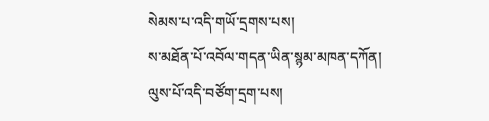སེམས་པ་འདི་གཡོ་དྲགས་པས།
ས་མཐོན་པོ་འབོལ་གདན་ཡིན་སྙམ་མཁན་དཀོན།
ལུས་པོ་འདི་བཙོག་དྲག་པས།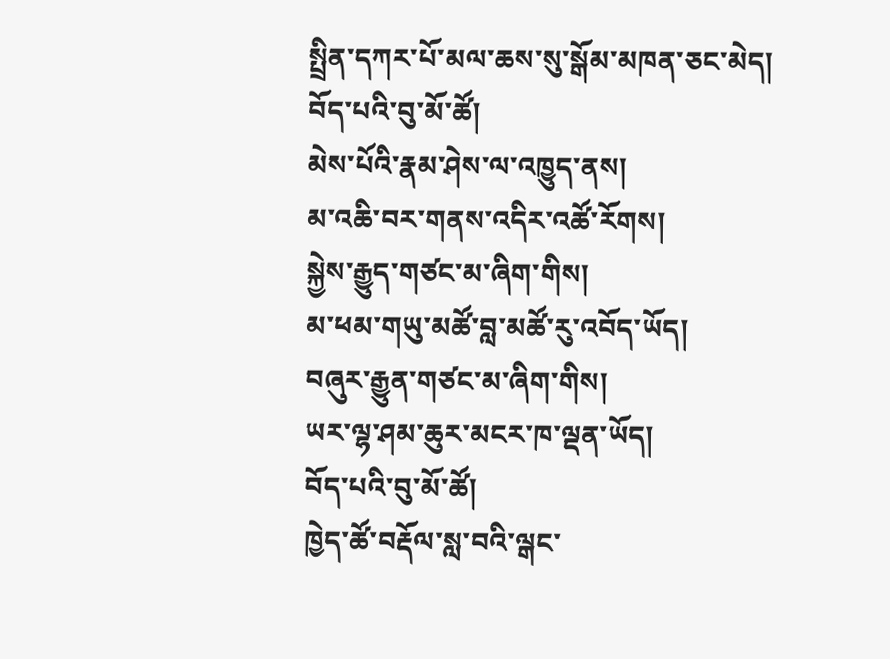སྤྲིན་དཀར་པོ་མལ་ཆས་སུ་སྒོམ་མཁན་ཅང་མེད།
བོད་པའི་བུ་མོ་ཚོ།
མེས་པོའི་རྣམ་ཤེས་ལ་འཁྱུད་ནས།
མ་འཆི་བར་གནས་འདིར་འཚོ་རོགས།
སྐྱེས་རྒྱུད་གཙང་མ་ཞིག་གིས།
མ་ཕམ་གཡུ་མཚོ་བླ་མཚོ་རུ་འབོད་ཡོད།
བཞུར་རྒྱུན་གཙང་མ་ཞིག་གིས།
ཡར་ལྷ་ཤམ་ཆུར་མངར་ཁ་ལྡན་ཡོད།
བོད་པའི་བུ་མོ་ཚོ།
ཁྱེད་ཚོ་བརྡོལ་སླ་བའི་ལྒང་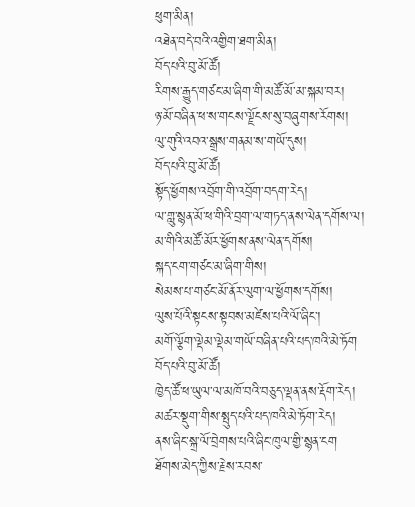ཕུག་མིན།
འཐེན་བདེ་བའི་འགྱིག་ཐག་མིན།
བོད་པའི་བུ་མོ་ཚོ།
རིགས་རྒྱུད་གཙང་མ་ཞིག་གི་མཚོ་མོ་མ་སྐམ་བར།
ཉ་མོ་བཞིན་ཕ་ས་གངས་ལྗོངས་སུ་བཞུགས་རོགས།
ལུ་གུའི་འབའ་སྒྲས་གནམ་ས་གཡོ་དུས།
བོད་པའི་བུ་མོ་ཚོ།
སྟོད་ཕྱོགས་འབྲོག་གི་འབྲོག་བདག་རེད།
ལ་གླུ་སྙན་མོ་ཕ་གིའི་བྲག་ལ་གཏད་ནས་ལེན་དགོས་ལ།
མ་གིའི་མཚོ་མོར་ཕྱོགས་ནས་ལེན་དགོས།
སྐད་ངག་གཙང་མ་ཞིག་གིས།
སེམས་པ་གཙང་མོ་ནོར་ལུག་ལ་ཕྱོགས་དགོས།
ལུས་པོའི་སྟངས་སྟབས་མཛེས་པའི་ལོ་ཞིང་།
མགོ་ལྕོག་ལྡེམ་ལྡེམ་གཡོ་བཞིན་པའི་པད་ཁའི་མེ་ཏོག
བོད་པའི་བུ་མོ་ཚོ།
ཁྱེད་ཚོ་ཕ་ཡུལ་ལ་མཁོ་བའི་བཅུད་ལྡན་ནས་རྡོག་རེད།
མཚར་སྡུག་གིས་སྤུད་པའི་པད་ཁའི་མེ་ཏོག་རེད།
ནས་ཞིང་སྐྲ་ལོ་བྲེགས་པའི་ཞིང་ཁུལ་གྱི་སྙན་ངག
ཐོགས་མེད་ཀྱིས་རྗེས་རབས་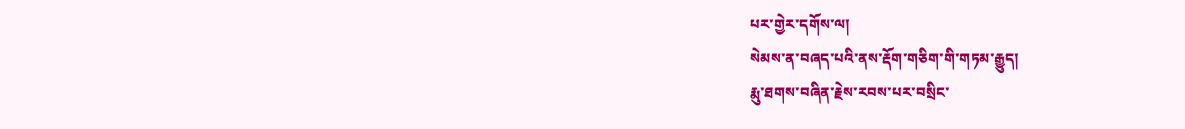པར་གྱེར་དགོས་ལ།
སེམས་ན་བཞད་པའི་ནས་རྡོག་གཅིག་གི་གཏམ་རྒྱུད།
རྨུ་ཐགས་བཞིན་རྗེས་རབས་པར་བསྲིང་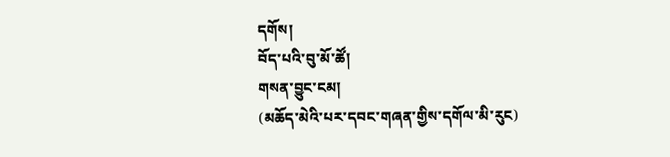དགོས།
བོད་པའི་བུ་མོ་ཚོ།
གསན་བྱུང་ངམ།
(མཆོད་མེའི་པར་དབང་གཞན་གྱིས་དགོལ་མི་རུང)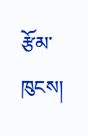རྩོམ་ཁུངས།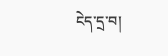ངེད་དྲ་བ།